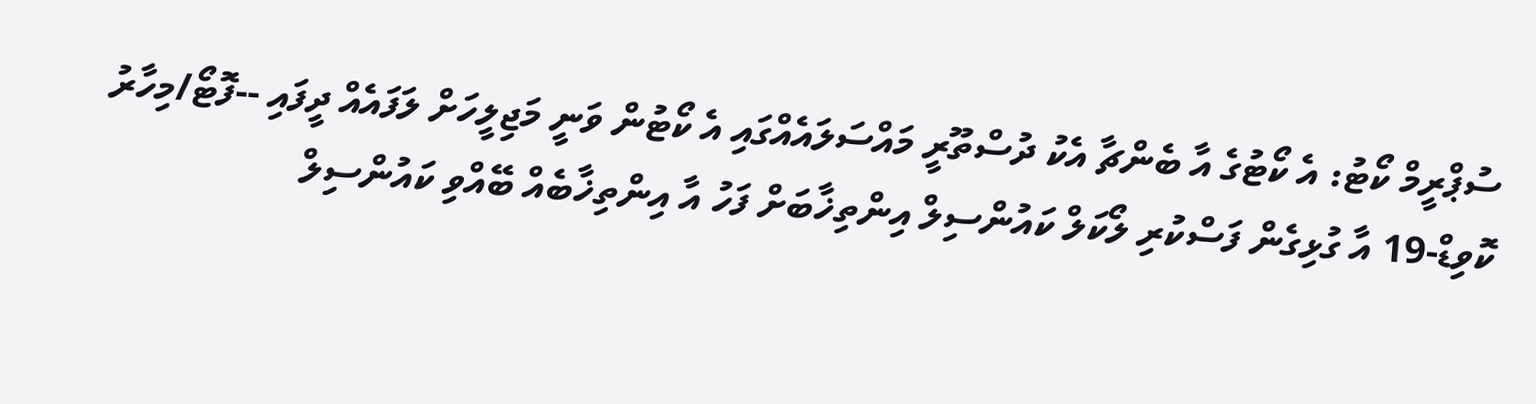ސުޕްރީމް ކޯޓު: އެ ކޯޓުގެ އާ ބެންޗާ އެކު ދުސްތޫރީ މައްސަލައެއްގައި އެ ކޯޓުން ވަނީ މަޖިލީހަށް ލަފައެއް ދީފައި --ފޮޓޯ/މިހާރު
ކޮވިޑް-19 އާ ގުޅިގެން ފަސްކުރި ލޯކަލް ކައުންސިލް އިންތިޚާބަށް ފަހު އާ އިންތިޚާބެއް ބޭއްވި ކައުންސިލް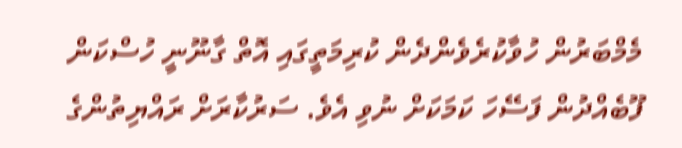މެމްބަރުން ހުވާކުރެވެންދެން ކުރިމަތީގައި އޮތް ގާނޫނީ ހުސްކަން ފޫބެއްދުން ފަސޭހަ ކަމަކަށް ނުވި އެވެ. ސަރުކާރަށް ރައްޔިތުންގެ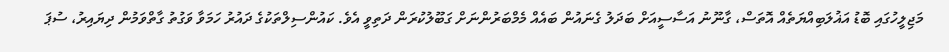މަޖިލީހުގައި ބޮޑު އަޣުލަބިއްޔަތެއް އޮތަސް، ގާނޫނު އަސާސީއަށް ބަދަލު ގެނައުން ބައެއް މެމްބަރުންނަށް ގަބޫލުކުރަން ދަތިވީ އެވެ. ކައުންސިލްތަކުގެ ދައުރު ހަމަވާ ވަގުތު ގާތްވަމުން ދިޔައިރު، ސުޕަ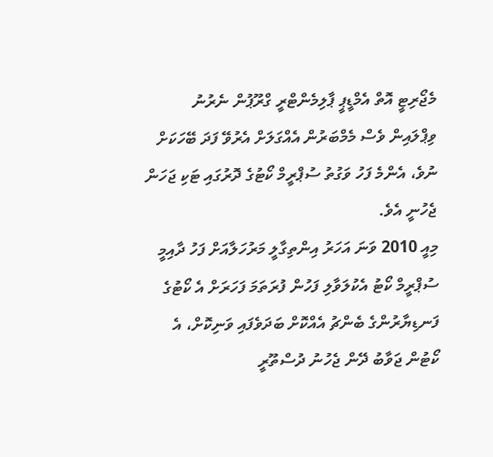މެޖޯރިޓީ އޮތް އެމްޑީޕީ ޕާލިމެންޓްރީ ގްރޫޕުން ނެރުނު ވިޕްލައިން ވެސް މެމްބަރުން އެއްގަލަށް އެރުވޭ ފަދަ ބޭހަކަށް ނުވެ، އެންމެ ފަހު ވަގުތު ސުޕްރީމް ކޯޓުގެ ދޮރުގައި ޓަކި ޖަހަން ޖެހުނީ އެވެ.
މިއީ 2010 ވަނަ އަހަރު އިންތިގާލީ މަރުހަލާއަށް ފަހު ދާއިމީ ސުޕްރީމް ކޯޓު އެކުލަވާލި ފަހުން ފުރަތަމަ ފަހަރަށް އެ ކޯޓުގެ ފަނޑިޔާރުންގެ ބެންޗު އެއްކޮށް ބަދަވެފައި ވަނިކޮށް، އެ ކޯޓުން ޖަވާބު ދޭން ޖެހުނު ދުސްތޫރީ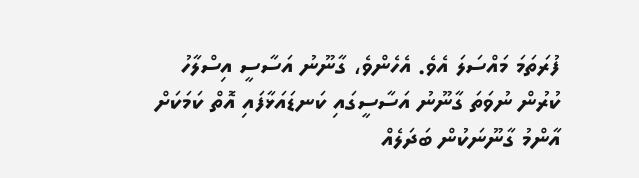ފުރަތަމަ މައްސަލަ އެވެ. އެހެންވެ، ގާނޫނު އަސާސީ އިސްލާހު ކުރުން ނުވަތަ ގާނޫނު އަސާސީގައި ކަނޑައަޅާފައި އޮތް ކަމަކަށް އާންމު ގާނޫނަކުން ބަދަލެއް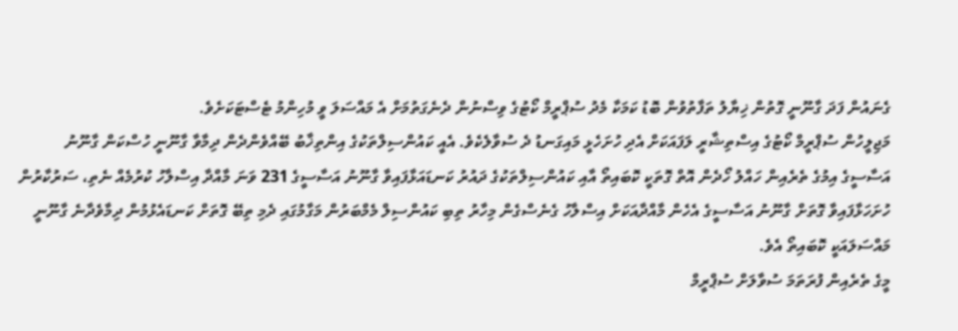ގެނައުން ފަދަ ގާނޫނީ ގޮތުން ޚިޔާލު ތަފާތުވުން ބޮޑު ކަމަކާ މެދު ސުޕްރީމް ކޯޓުގެ ވިސްނުން ދެނެގަތުމަށް އެ މައްސަލަ ވީ މުހިންމު ޓެސްޓަކަށެވެ.
މަޖިލީހުން ސުޕްރީމް ކޯޓުގެ އިސްތިޝާރީ ލަފައަކަށް އެދި ހުށަހެޅީ މައިގަނޑު ދެ ސުވާލެކެވެ. އެއީ ކައުންސިލްތަކުގެ އިންތިޚާބު ބޭއްވެންދެން ދިމާވާ ގާނޫނީ ހުސްކަން ގާނޫނު އަސާސީގެ އިމުގެ ތެރެއިން ހައްލު ހޯދެން އޮތް ގޮތަކީ ކޮބައިތޯ އާއި ކައުންސިލްތަކުގެ ދައުރު ކަނޑައަޅާފައިވާ ގާނޫނު އަސާސީގެ 231 ވަނަ މާއްދާ އިސްލާހު ކުރުމެއް ނެތި، ސަރުކާރުން ހުށަހަޅާފައިވާ ގޮތަށް ގާނޫނު އަސާސީގެ އެހެން މާއްދާއަކަށް އިސްލާހު ގެނެސްގެން މިހާރު ތިބި ކައުންސިލް މެމްބަރުން މަގާމުގައި ދެމި ތިބޭ ގޮތަށް ކަނޑައެޅުމުން ދިމާވެދާނެ ގާނޫނީ މައްސަލައަކީ ކޮބައިތޯ އެވެ.
މީގެ ތެރެއިން ފުރަތަމަ ސުވާލަށް ސުޕްރީމް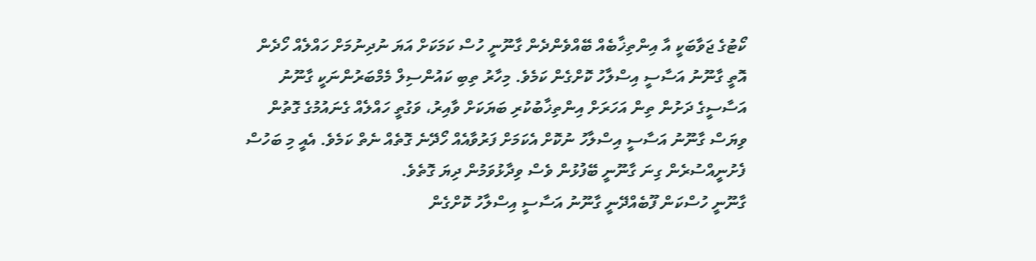ކޯޓުގެ ޖަވާބަކީ އާ އިންތިޚާބެއް ބޭއްވެންދެން ގާނޫނީ ހުސް ކަމަކަށް އަޔަ ނުދިނުމަށް ހައްލެއް ހޯދެން އޮތީ ގާނޫނު އަސާސީ އިސްލާހު ކޮށްގެން ކަމެވެ. މިހާރު ތިބި ކައުންސިލް މެމްބަރުންނަކީ ގާނޫނު އަސާސީގެ ދަށުން ތިން އަހަރަށް އިންތިޚާބުކުރި ބަޔަކަށް ވާއިރު، ވަގުތީ ހައްލެއް ގެނައުމުގެ ގޮތުން ވިޔަސް ގާނޫނު އަސާސީ އިސްލާހު ނުކޮށް އެކަމަށް ފަރުވާއެއް ހޯދޭނެ ގޮތެއް ނެތް ކަމެވެ. އެއީ މި ބަހުސް ފެށުނީއްސުރެން ގިނަ ގާނޫނީ ބޭފުޅުން ވެސް ވިދާޅުވަމުން ދިޔަ ގޮތެވެ.
ގާނޫނީ ހުސްކަން ފޫބެއްދޭނީ ގާނޫނު އަސާސީ އިސްލާހު ކޮށްގެން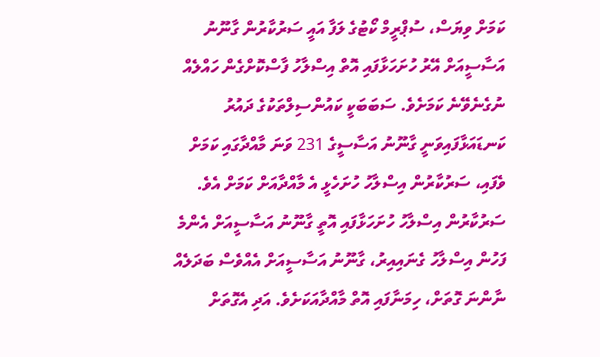ކަމަށް ވިޔަސް، ސުޕްރީމް ކޯޓުގެ ލަފާ އައީ ސަރުކާރުން ގާނޫނު އަސާސީއަށް އޭރު ހުށަހަޅާފައި އޮތް އިސްލާހު ފާސްކޮށްގެން ހައްލެއް ނުގެނެވޭނެ ކަމަށެވެ. ސަބަބަކީ ކައުންސިލްތަކުގެ ދައުރު ކަނޑައަޅާފައިވަނީ ގާނޫނު އަސާސީގެ 231 ވަނަ މާއްދާގައި ކަމަށް ވެފައި، ސަރުކާރުން އިސްލާހު ހުށަހެޅީ އެ މާއްދާއަށް ކަމަށް އެވެ. ސަރުކާރުން އިސްލާހު ހުށަހަޅާފައި އޮތީ ގާނޫނު އަސާސީއަށް އެންމެ ފަހުން އިސްލާހު ގެނައިއިރު، ގާނޫނު އަސާސީއަށް އެއްވެސް ބަދަލެއް ނާންނަ ގޮތަށް، ހިމަނާފައި އޮތް މާއްދާއަކަށެވެ. އަދި އެގޮތަށް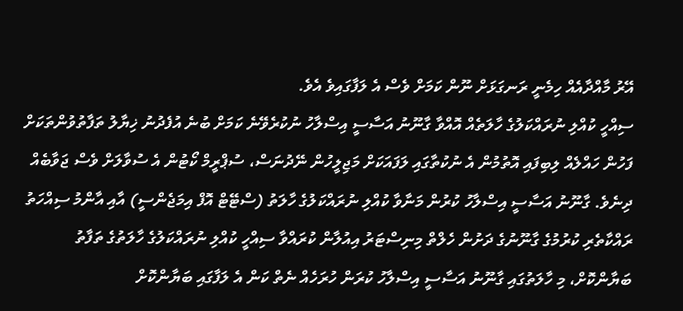އޭރު މާއްދާއެއް ހިމެނީ ރަނގަޅަށް ނޫން ކަމަށް ވެސް އެ ލަފާގައިވެ އެވެ.
ސިއްހީ ކުއްލި ނުރައްކަލުގެ ހާލަތެއް އޮއްވާ ގާނޫނު އަސާސީ އިސްލާހު ނުކުރެވޭނެ ކަމަށް ބުނެ އުފެދުނު ޚިޔާލު ތަފާތުވުންތަކަށް ފަހުން ހައްލެއް ލިބިފައި އޮތުމުން އެ ނުކުތާގައި ލަފައަކަށް މަޖިލީހުން ނޭދުނަސް، ސުޕްރީމް ކޯޓުން އެ ސުވާލަށް ވެސް ޖަވާބެއް ދިނެވެ. ގާނޫނު އަސާސީ އިސްލާހު ކުރުން މަނާވާ ކުއްލި ނުރައްކަލުގެ ހާލަތު (ސްޓޭޓް އޮފް އިމަޖެންސީ) އާއި އާންމު ސިއްހަތު ރައްކާތެރި ކުރުމުގެ ގާނޫނުގެ ދަށުން ހެލްތް މިނިސްޓަރު އިއުލާން ކުރައްވާ ސިއްހީ ކުއްލި ނުރައްކަލުގެ ހާލަތުގެ ތަފާތު ބަޔާންކޮށް، މި ހާލަތުގައި ގާނޫނު އަސާސީ އިސްލާހު ކުރަން ހުރަހެއް ނެތް ކަން އެ ލަފާގައި ބަޔާންކޮށް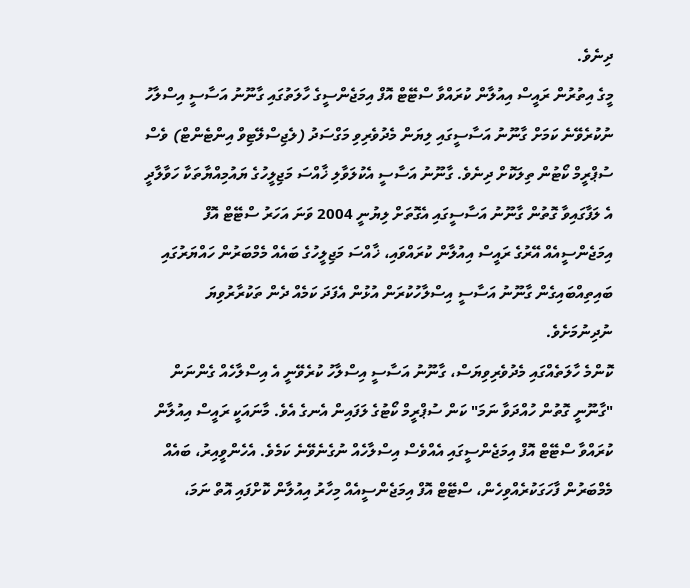ދިނެވެ.
މީގެ އިތުރުން ރައީސް އިއުލާން ކުރައްވާ ސްޓޭޓް އޮފް އިމަޖެންސީގެ ހާލަތުގައި ގާނޫނު އަސާސީ އިސްލާހު ނުކުރެވޭނެ ކަމަށް ގާނޫނު އަސާސީގައި ލިޔަން މެދުވެރިވި މަގްސަދު (ލެޖިސްލޭޓިވް އިންޓެންޓް) ވެސް ސުޕްރީމް ކޯޓުން ތިލަކޮށް ދިނެވެ. ގާނޫނު އަސާސީ އެކުލަވާލި ޚާއްސަ މަޖިލީހުގެ ޔައުމިއްޔާތަކާ ހަވާލާދީ އެ ލަފާގައިވާ ގޮތުން ގާނޫނު އަސާސީގައި އެގޮތަށް ލިޔުނީ 2004 ވަނަ އަހަރު ސްޓޭޓް އޮފް އިމަޖެންސީއެއް އޭރުގެ ރައީސް އިއުލާން ކުރައްވައި، ޚާއްސަ މަޖިލީހުގެ ބައެއް މެމްބަރުން ހައްޔަރުގައި ބައިތިއްބައިގެން ގާނޫނު އަސާސީ އިސްލާހުކުރަން އުޅުން އެފަދަ ކަމެއް ދެން ތަކުރާރުވިޔަ ނުދިނުމަށެވެ.
ކޮންމެ ހާލަތެއްގައި މެދުވެރިވިޔަސް، ގާނޫނު އަސާސީ އިސްލާހު ކުރެވޭނީ އެ އިސްލާހެއް ގެންނަން "ގާނޫނީ ގޮތުން ހުއްދަވާ ނަމަ" ކަން ސުޕްރީމް ކޯޓުގެ ލަފައިން އެނގެ އެވެ. މާނައަކީ ރައީސް އިއުލާން ކުރައްވާ ސްޓޭޓް އޮފް އިމަޖެންސީގައި އެއްވެސް އިސްލާހެއް ނުގެނެވޭނެ ކަމެވެ. އެހެންވީއިރު، ބައެއް މެމްބަރުން ފާހަގަކުރެއްވިހެން، ސްޓޭޓް އޮފް އިމަޖެންސީއެއް މިހާރު އިއުލާން ކޮށްފައި އޮތް ނަމަ،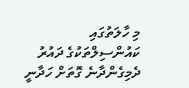މި ހާލަތުގައި ކައުންސިލްތަކުގެ ދައުރު ދެމިގެންދާނެ ގޮތަށް ހަދާނީ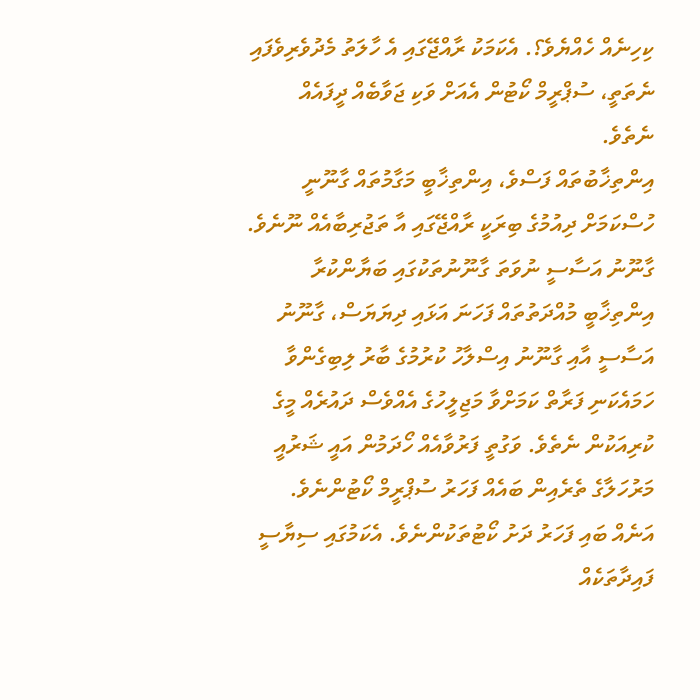ކިހިނެއް ހެއްޔެވެ؟. އެކަމަކު ރާއްޖޭގައި އެ ހާލަތު މެދުވެރިވެފައި ނެތަތީ، ސުޕްރީމް ކޯޓުން އެއަށް ވަކި ޖަވާބެއް ދީފައެއް ނެތެވެ.
އިންތިޚާބުތައް ފަސްވެ، އިންތިޚާބީ މަގާމުތައް ގާނޫނީ ހުސްކަމަށް ދިއުމުގެ ބިރަކީ ރާއްޖޭގައި އާ ތަޖުރިބާއެއް ނޫނެވެ. ގާނޫނު އަސާސީ ނުވަތަ ގާނޫނުތަކުގައި ބަޔާންކުރާ އިންތިޚާބީ މުއްދަތުތައް ފަހަނަ އަޅައި ދިޔަޔަސް، ގާނޫނު އަސާސީ އާއި ގާނޫނު އިސްލާހު ކުރުމުގެ ބާރު ލިބިގެންވާ ހަމައެކަނި ފަރާތް ކަމަށްވާ މަޖިލީހުގެ އެއްވެސް ދައުރެއް މީގެ ކުރިއަކުން ނެތެވެ. ވަގުތީ ފަރުވާއެއް ހޯދަމުން އައީ ޝަރުއީ މަރުހަލާގެ ތެރެއިން ބައެއް ފަހަރު ސުޕްރީމް ކޯޓުންނެވެ. އަނެއް ބައި ފަހަރު ދަށު ކޯޓުތަކުންނެވެ. އެކަމުގައި ސިޔާސީ ފައިދާތަކެއް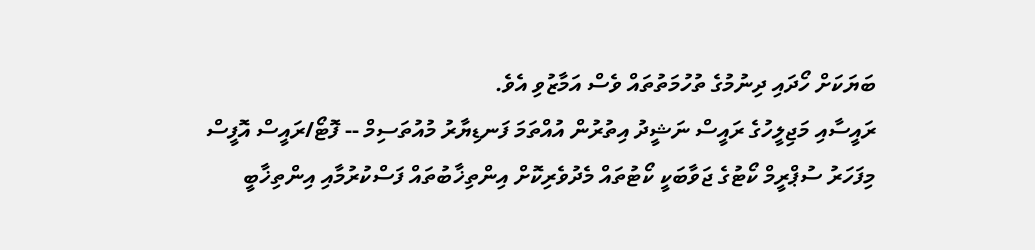ބަޔަކަށް ހޯދައި ދިނުމުގެ ތުހުމަތުތައް ވެސް އަމާޒުވި އެވެ.
ރައީސާއި މަޖިލީހުގެ ރައީސް ނަޝީދު އިތުރުން އުއްތަމަ ފަނޑިޔާރު މުއުތަސިމް -- ފޮޓޯ/ރައީސް އޮފީސް
މިފަހަރު ސުޕްރީމް ކޯޓުގެ ޖަވާބަކީ ކޯޓުތައް މެދުވެރިކޮށް އިންތިޚާބުތައް ފަސްކުރުމާއި އިންތިޚާބީ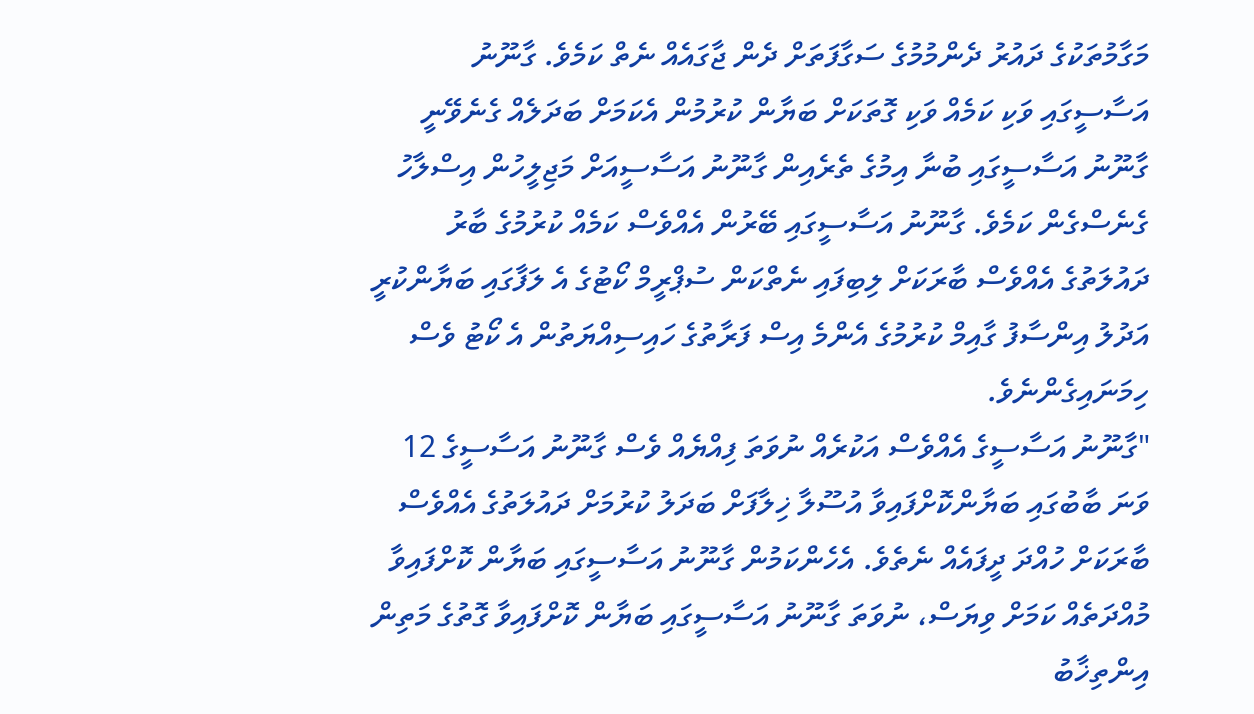މަގާމުތަކުގެ ދައުރު ދެންމުމުގެ ސަގާފަތަށް ދެން ޖާގައެއް ނެތް ކަމެވެ. ގާނޫނު އަސާސީގައި ވަކި ކަމެއް ވަކި ގޮތަކަށް ބަޔާން ކުރުމުން އެކަމަށް ބަދަލެއް ގެނެވޭނީ ގާނޫނު އަސާސީގައި ބުނާ އިމުގެ ތެރެއިން ގާނޫނު އަސާސީއަށް މަޖިލީހުން އިސްލާހު ގެނެސްގެން ކަމެވެ. ގާނޫނު އަސާސީގައި ބޭރުން އެއްވެސް ކަމެއް ކުރުމުގެ ބާރު ދައުލަތުގެ އެއްވެސް ބާރަކަށް ލިބިފައި ނެތްކަން ސުޕްރީމް ކޯޓުގެ އެ ލަފާގައި ބަޔާންކުރީ އަދުލު އިންސާފު ގާއިމް ކުރުމުގެ އެންމެ އިސް ފަރާތުގެ ހައިސިއްޔަތުން އެ ކޯޓު ވެސް ހިމަނައިގެންނެވެ.
"ގާނޫނު އަސާސީގެ އެއްވެސް އަކުރެއް ނުވަތަ ފިއްޔެއް ވެސް ގާނޫނު އަސާސީގެ 12 ވަނަ ބާބުގައި ބަޔާންކޮށްފައިވާ އުސޫލާ ޚިލާފަށް ބަދަލު ކުރުމަށް ދައުލަތުގެ އެއްވެސް ބާރަކަށް ހުއްދަ ދީފައެއް ނެތެވެ. އެހެންކަމުން ގާނޫނު އަސާސީގައި ބަޔާން ކޮށްފައިވާ މުއްދަތެއް ކަމަށް ވިޔަސް، ނުވަތަ ގާނޫނު އަސާސީގައި ބަޔާން ކޮށްފައިވާ ގޮތުގެ މަތިން އިންތިޚާބު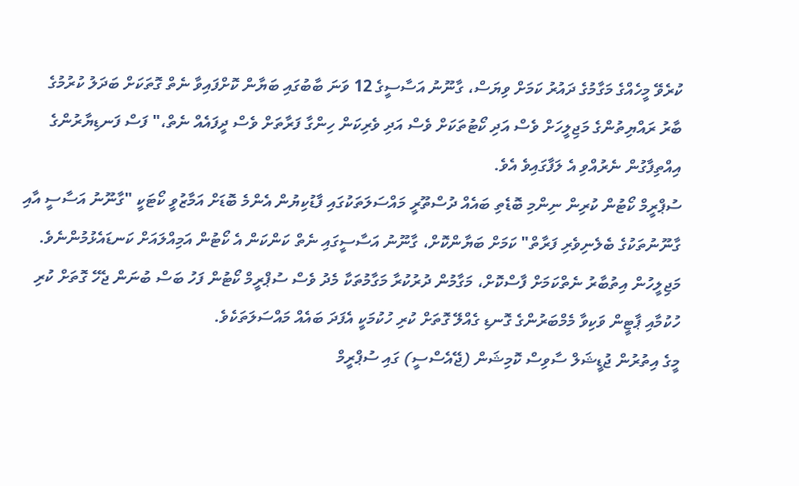ކުރެވޭ މީހެއްގެ މަގާމުގެ ދައުރު ކަމަށް ވިޔަސް، ގާނޫނު އަސާސީގެ 12 ވަނަ ބާބުގައި ބަޔާން ކޮށްފައިވާ ނެތް ގޮތަކަށް ބަދަލު ކުރުމުގެ ބާރު ރައްޔިތުންގެ މަޖިލީހަށް ވެސް އަދި ކޯޓުތަކަށް ވެސް އަދި ވެރިކަން ހިންގާ ފަރާތަށް ވެސް ދީފައެއް ނެތް،" ފަސް ފަނޑިޔާރުންގެ އިއްތިފާގުން ނެރުއްވި އެ ލަފާގައިވެ އެވެ.
ސުޕްރީމް ކޯޓުން ކުރިން ނިންމި ބޮޑެތި ބައެއް ދުސްތޫރީ މައްސަލަތަކުގައި ފާޑުކިޔުން އެންމެ ބޮޑަށް އަމާޒުވީ ކޯޓަކީ "ގާނޫނު އަސާސީ އާއި ގާނޫނުތަކުގެ ބެލެނިވެރި ފަރާތް" ކަމަށް ބަޔާންކޮށް، ގާނޫނު އަސާސީގައި ނެތް ކަންކަން އެ ކޯޓުން އަމިއްލައަށް ކަނޑައެޅުމުންނެވެ. މަޖިލީހުން އިތުބާރު ނެތްކަމަށް ފާސްކޮށް، މަގާމުން ދުރުކުރާ މަގާމުތަކާ މެދު ވެސް ސުޕްރީމް ކޯޓުން ފަހު ބަސް ބުނަން ޖެހޭ ގޮތަށް ކުރި ހުކުމާއި ޕާޓީން ވަކިވާ މެމްބަރުންގެ ގޮނޑި ގެއްލޭ ގޮތަށް ކުރި ހުކުމަކީ އެފަދަ ބައެއް މައްސަލަތަކެވެ.
މީގެ އިތުރުން ޖުޑީޝަލް ސާވިސް ކޮމިޝަން (ޖޭއެސްސީ) ގައި ސުޕްރީމް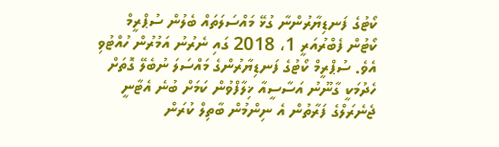ކޯޓުގެ ފަނޑިޔާރުންނާ ގުޅޭ މައްސަލަތައް ބެލުން ސުޕްރީމް ކޯޓުން ފެބްރުއަރީ 1، 2018 ގައި ނެރުނު އަމުރުން ހުއްޓުވި އެވެ. ސުޕްރީމް ކޯޓުގެ ފަނޑިޔާރުންގެ މައްސަލަ ނުބެލޭ ގޮތަށް ހެދުމަކީ ގާނޫނު އަސާސީއާ ޚިލާފްވުން ކަމަށް ބުނެ އެޓާނީ ޖެނެރަލްގެ ފަރާތުން އެ ނިންމުން ބާތިލް ކުރަން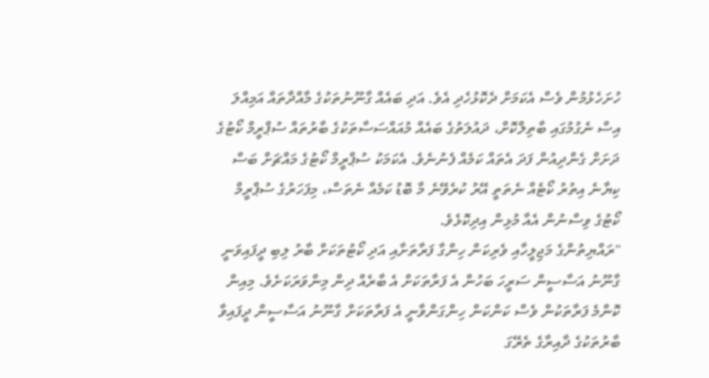ހުށަހެޅުމުން ވެސް އެކަމަށް ދެކޮޅުހެދި އެވެ. އަދި ބައެއް ގާނޫނުތަކުގެ މާއްދާތައް އަމިއްލަ އިސް ނެގުމުގައި ބާތިލްކޮށް، ދައުލަތުގެ ބައެއް މުއައްސަސާތަކުގެ ބާރުތައް ސުޕްރީމް ކޯޓުގެ ދަށަށް ގެންދިއުން ފަދަ އެތައް ކަމެއް ފެނުނެވެ. އެކަމަކު ސުޕްރީމް ކޯޓުގެ މައްޗަށް ބަސް ކިޔާނެ އިތުރު ކޯޓެއް ނެތަތީ އޭރު ކުރެވޭނެ މާ ބޮޑު ކަމެއް ނެތަސް، މިފަހަރުގެ ސުޕްރީމް ކޯޓުގެ ވިސްނުން އެއާ މުޅިން އިދިކޮޅެވެ.
"ރައްޔިތުންގެ މަޖިލީހާއި ވެރިކަން ހިންގާ ފަރާތަށާއި އަދި ކޯޓުތަކަށް ބާރު ލިބި ދީފައިވަނީ ގާނޫނު އަސާސީން ސަރީހަ ބަހުން އެ ފަރާތަކަށް އެ ބާރެއް ދިން މިންވަރަކަށެވެ. މިއިން ކޮންމެ ފަރާތަކުން ވެސް ކަންކަން ހިންގަންވާނީ އެ ފަރާތަކަށް ގާނޫނު އަސާސީން ދީފައިވާ ބާރުތަކުގެ ދާއިރާގެ ތެރޭގަ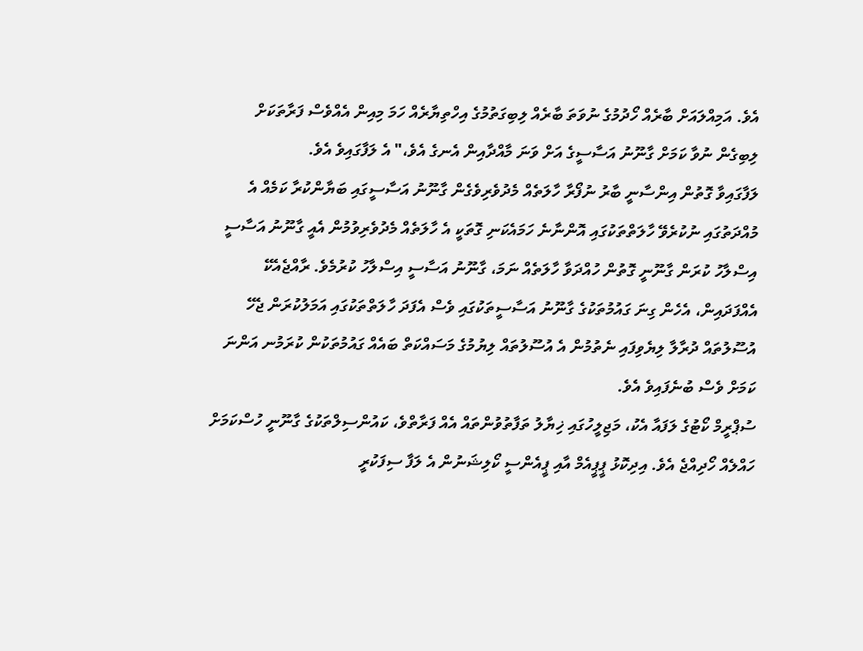އެވެ. އަމިއްލައަށް ބާރެއް ހޯދުމުގެ ނުވަތަ ބާރެއް ލިބިގަތުމުގެ އިހްތިޔާރެއް ހަމަ މިއިން އެއްވެސް ފަރާތަކަށް ލިބިގެން ނުވާ ކަމަށް ގާނޫނު އަސާސީގެ އަށް ވަނަ މާއްދާއިން އެނގެ އެވެ،" އެ ލަފާގައިވެ އެވެ.
ލަފާގައިވާ ގޮތުން އިންސާނީ ބާރު ނުފޯރާ ހާލަތެއް މެދުވެރިވެގެން ގާނޫނު އަސާސީގައި ބަޔާންކުރާ ކަމެއް އެ މުއްދަތުގައި ނުކުރެވޭ ހާލަތްތަކުގައި އޮންނާނެ ހަމައެކަނި ގޮތަކީ އެ ހާލަތެއް މެދުވެރިވުމުން އެއީ ގާނޫނު އަސާސީ އިސްލާހު ކުރަން ގާނޫނީ ގޮތުން ހުއްދަވާ ހާލަތެއް ނަމަ، ގާނޫނު އަސާސީ އިސްލާހު ކުރުމެވެ. ރާއްޖެއެކޭ އެއްފަދައިން، އެހެން ގިނަ ގައުމުތަކުގެ ގާނޫނު އަސާސީތަކުގައި ވެސް އެފަދަ ހާލަތްތަކުގައި އަމަލުކުރަން ޖެހޭ އުސޫލުތައް ދުރާލާ ލިޔެވިފައި ނެތުމުން އެ އުސޫލުތައް ލިޔުމުގެ މަސައްކަތް ބައެއް ގައުމުތަކުން ކުރަމުނ އަންނަ ކަމަށް ވެސް ބުނެފައިވެ އެވެ.
ސުޕްރީމް ކޯޓުގެ ލަފައާ އެކު، މަޖިލީހުގައި ޚިޔާލު ތަފާތުވުންތައް އެއް ފަރާތްވެ، ކައުންސިލްތަކުގެ ގާނޫނީ ހުސްކަމަށް ހައްލެއް ހޯދިއްޖެ އެވެ. އިދިކޮޅު ޕީޕީއެމް އާއި ޕީއެންސީ ކޯލިޝަނުން އެ ލަފާ ސިފަކުރީ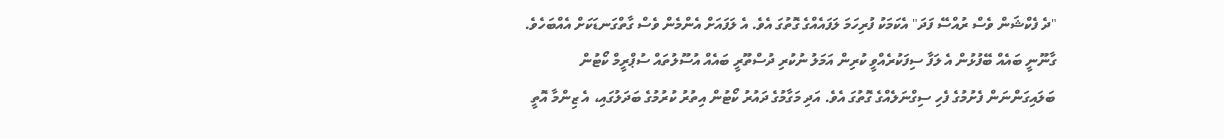"ދެ ފެކްޝަން ވެސް ރުއްސޭ ފަދަ" އެކަމަކު ފުރިހަމަ ލަފައެއްގެ ގޮތުގަ އެވެ. އެ ލަފައަށް އެންމެން ވެސް ގާތްގަނޑަކަށް އެއްބަހެވެ.
ގާނޫނީ ބައެއް ބޭފުޅުން އެ ލަފާ ސިފަކުރެއްވީ ކުރިން އަމަލު ނުކުރި ދުސްތޫރީ ބައެއް އުސޫލުތައް ސުޕްރީމް ކޯޓުން ބަލައިގަންނަން ފެށުމުގެ ފެހި ސިގްނަލެއްގެ ގޮތުގަ އެވެ. އަދި މަގާމުގެ ދައުރު ކޯޓުން އިތުރު ކުރުމުގެ ބަދަލުގައި، އެ ޒިންމާ އޮތީ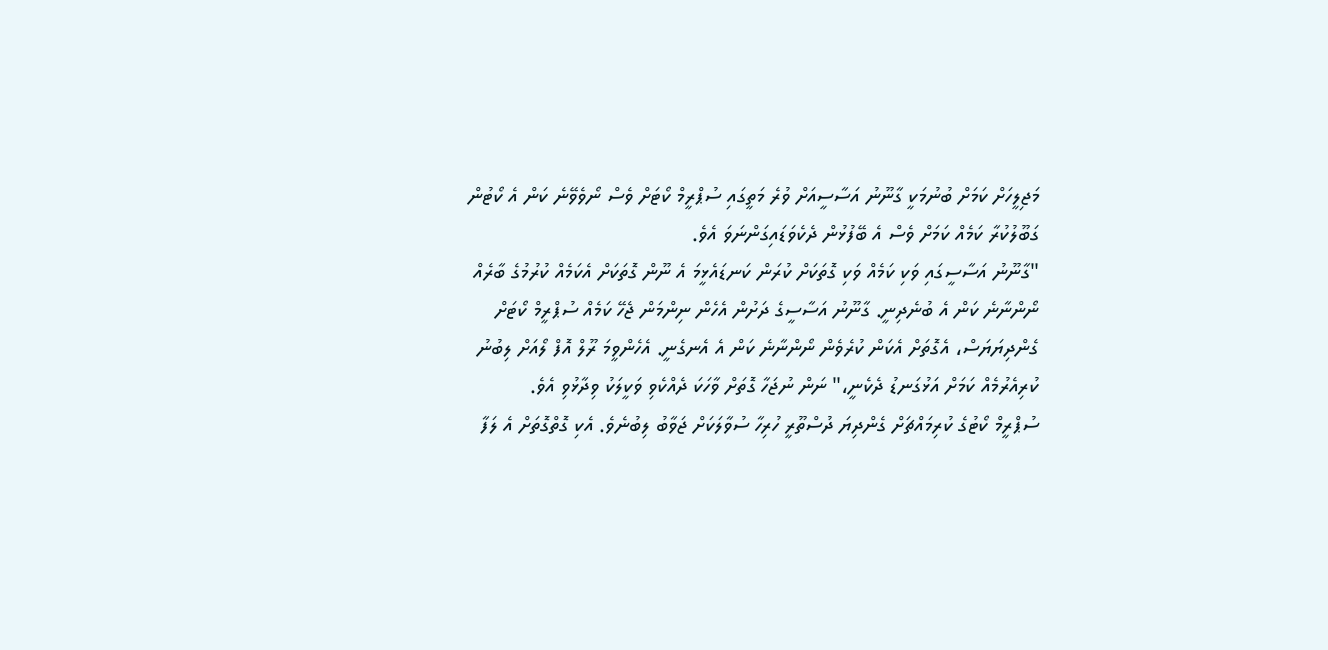މަޖިލީހަށް ކަމަށް ބުނުމަކީ ގާނޫނު އަސާސީއަށް ވުރެ މަތީގައި ސުޕްރީމް ކޯޓަށް ވެސް ނޯވެވޭނެ ކަން އެ ކޯޓުން ގަބޫލުކުރާ ކަމެއް ކަމަށް ވެސް އެ ބޭފުޅުން ދެކެވަޑައިގަންނަވަ އެވެ.
"ގާނޫނު އަސާސީގައި ވަކި ކަމެއް ވަކި ގޮތަކަށް ކުރަން ކަނޑައެޅީމަ އެ ނޫން ގޮތަކަށް އެކަމެއް ކުރުމުގެ ބާރެއް ނޯންނާނެ ކަން އެ ބުނެދިނީ. ގާނޫނު އަސާސީގެ ދަށުން އެހެން ނިންމަން ޖެހޭ ކަމެއް ސުޕްރީމް ކޯޓަށް ގެންދިޔަޔަސް، އެގޮތަށް އެކަން ކުރެވެން ނޯންނާނެ ކަން އެ އެނގެނީ. އެހެންވީމަ ރޫލް އޮފް ލޯއަށް ލިބުނު ކުރިއެރުމެއް ކަމަށް އަޅުގަނޑު ދެކެނީ،" ނަން ނުޖަހާ ގޮތަށް ވާހަކަ ދެއްކެވި ވަކީލަކު ވިދާޅުވި އެވެ.
ސުޕްރީމް ކޯޓުގެ ކުރިމައްޗަށް ގެންދިޔަ ދުސްތޫރީ ހުރިހާ ސުވާލަކަށް ޖަވާބު ލިބުނެވެ. އެކި ގޮތްގޮތަށް އެ ލަފާ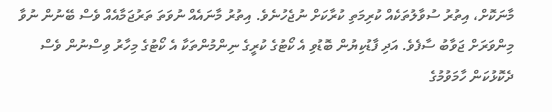މާނަކޮށް، އިތުރު ސުވާލުތަކެއް ކުރިމަތި ކުރާކަށް ނުޖެހުނެވެ. އިތުރު މާނައެއް ނުވަތަ ތަރުޖަމާއެއް ވެސް ބޭނުން ނުވާ މިންވަރަށް ޖަވާބު ސާފެވެ. އަދި ފާޑުކިޔުން ބޮޑުވި އެ ކޯޓުގެ ކުރީގެ ނިންމުންތަކާ އެ ކޯޓުގެ މިހާރު ވިސްނުން ވެސް ދެކޮޅުކަން ހާމަވުމުގެ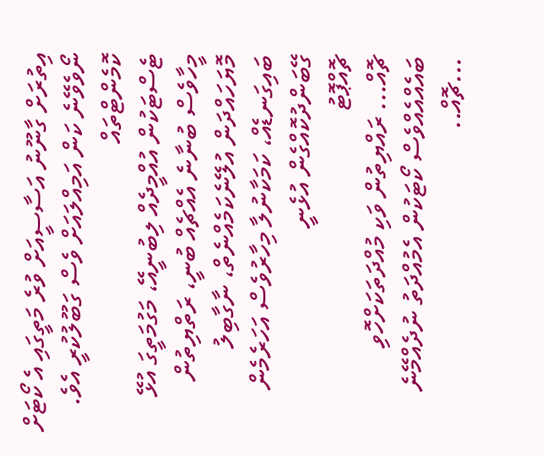އިތުރަށް ގާނޫނު އަސާސީއަށް ވުރެ މަތީގައި އެ ކޯޓަށް ނޯވެވޭނެ ކަން އަމިއްލައަށް ވެސް ގަބޫލުކުރީ އެވެ.
ކޮމެންޓްތައް
ޓެސްޓަކުން އުއްމީދެއް ލިބުނީއޭ، މަގުމަތީގަ އުޅޭ މީހާވެސް ބުނާނެ އެއްޗެއް ބުނީ، ރަތްޔިތުން މޮޔަހައްދަން އުލޭނެކަމެއްނެތް، ނާގާބިލު ބައިގަނޑެއް، ކަމަކާނުލާ މިހާރުވެސް އަހަރެމެން ގޭބަންދުކޮއްގެން އުޅެނީ
ޗޮއްޕޮޓު
ޗޮއް... ރައްޔިތުން ވަކި މުއްދަތަކަށްހޮވި ބައެއްއެއްވެސް ކޯޓަކުން އެމުއްދަތު ނުދެއްމޭނެ ...ޗޮއް..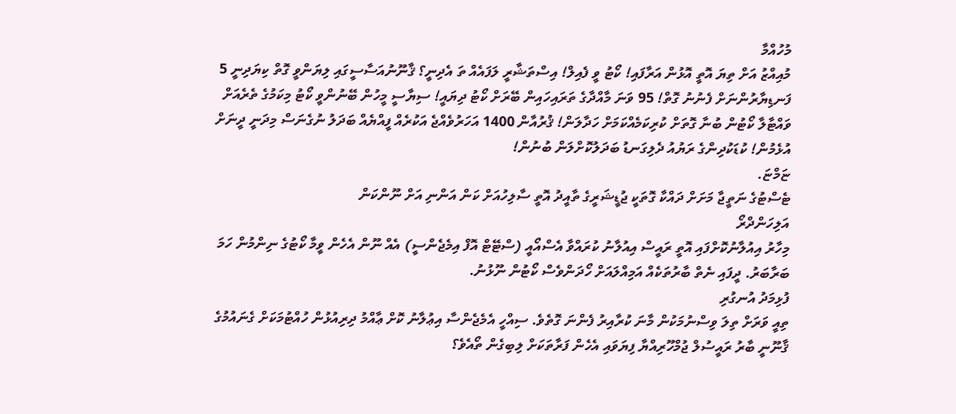މުހުއްމާ
މުއިއްޒު އަށް ތިޔަ އޮތީ އޮޅުން އަރާފައި! ކޯޓު ވީ ފެއިލް! އިސްތަޝާރީ ލަފައެއް ތަ އެދިނީ؟ ޤާނޫނުއަސާސީގައި ލިޔަންވީ ގޮތް ކިޔަދިނީ 5 ފަނޑިޔާރުންނަށް ފެނުނު ގޮތް! 95 ވަނަ މާއްދާގެ ތަރައިހައިން ބޭރަށް ކޯޓު ދިޔައީ! ސިޔާސީ މީހުން ބޭނުންވީ ކޯޓު މިކަމުގެ ތެރެއަށް ވައްޓާލާ ކޯޓުން ބުނާ ގޮތަށް ކުރިކަމެއްކަމަށް ހަދާލަން! ޤުރުއާން 1400 އަހަރުވެއްޖެ އަކުރެއް ފީއްޔެއް ބަދަލު ނުގެނަސް މިދަނީ ދީނަށް އުޅެމުން! ކުޑަކުދިންގެ ރަޔުއު ދެލިގަނޑު ބަދަލުކޮށްލަން ބުނުން!
ޏަމްޏަ.
ޓެސްޓުގެ ނަތީޖާ މަށަށް ދައްކާ ގޮތަކީ ޖުޑީޝަރީގެ ތާއީދު އޮތީ ސާލިހުއަށް ކަން އަންނި އަށް ނޫންކަން
އަލިހަންދްރޯ
މިހާރު އިއުލާނުކޮށްފައި އޮތީ ރައީސް އިއުލާނު ކުރައްވާ އެސްއޯއީ (ސްޓޭޓް އޮފް އިމެޖެންސީ) އެއް ނޫން އެހެން ވީމާ ކޯޓުގެ ނިންމުން ހަމަ ބަރާބަރު. ދީފައި ނެތް ބާރުތަކެއް އަމިއްލައަށް ހޯދަންވެސް ކޯޓުން ނޫޅުނު.
ފުޅިމަދު އުނގުރި
ތިއީ ވަރަށް ތިލަ ވިސްނުމަކުން މާނަ ކުރާއިރު ފެންނަ ގޮތެވެ. ސިއްހީ އެމެޖެންސާ އިޢުލާނު ކޮށް ޢާއްމު ދިރިއުޅުން ހުއްޓުމަކަށް ގެނައުމުގެ ޤާނޫނީ ބާރު ރައީސުލް ޖުމްހޫރިއްޔާ ފިޔަވައި އެހެން ފަރާތަކަށް ލިބިގެން ތޯއެވެ؟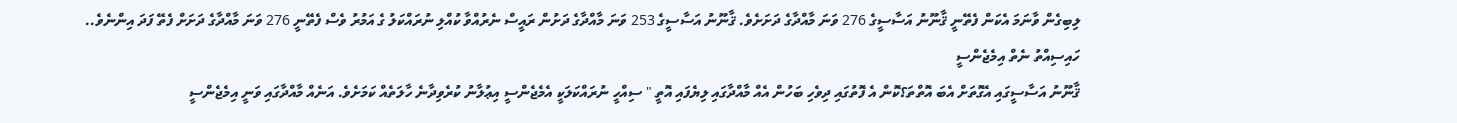ލިބިގެން ވާނަމަ އެކަން ފެތޭނީ ޤާނޫނު އަސާސީގެ 276 ވަނަ މާއްދާގެ ދަށަށެވެ. ޤާނޫނު އަސާސީގެ 253 ވަނަ މާއްދާގެ ދަށުން ރައީސް ނެރުއްވާ ކުއްލި ނުރައްކަލު ގެ އަމުރު ވެސް ފެތޭނީ 276 ވަނަ މާއްދާގެ ދަށަށް ފެތޭ ފަދަ އިންނެވެ..
ހައިސިއްތު ނެތް އިމެޖެންސީ
ޤާނޫނު އަސާސީގައި އެގޮތަށް އެބަ އޮތްތަ؟ކޮން އެ ފޮތުގައި ދިވެހި ބަހުން އެއް މާއްދާގައި ލިޔެފައި އޮތީ " ސިއްހީ ނުރައްކަލަކީ އެމެޖެންސީ އިޢުލާނު ކުރެވިދާނެ ހާލަތެއް ކަމަށެވެ. އަނެއް މާއްދާގައި ވަނީ އިމެޖެންސީ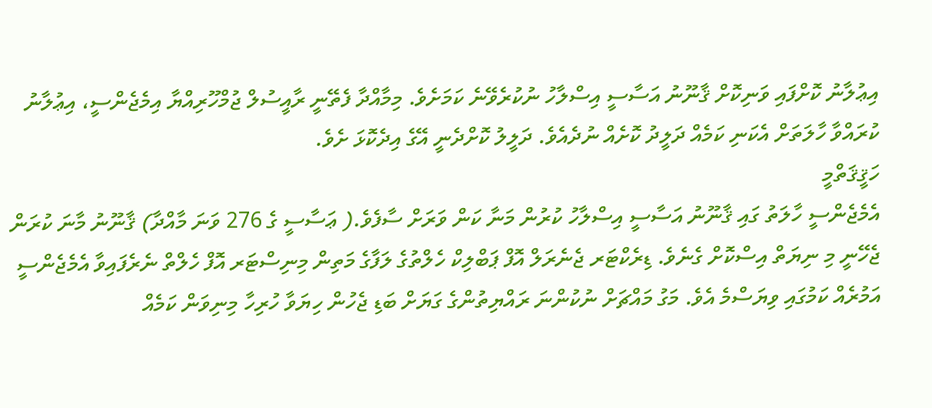އިޢުލާނު ކޮށްފައި ވަނިކޮށް ޤާނޫނު އަސާސީ އިސްލާހު ނުކުރެވޭނެ ކަމަށެވެ. މިމާއްދާ ފެތޭނީ ރާއީސުލް ޖުމްހޫރިއްޔާ އިމެޖެންސީ، އިޢުލާނު ކުރައްވާ ހާލަތަށް އެކަނި ކަމެއް ދަލީދު ކޮށެއް ނުދެއެވެ. ދަލީލު ކޮށްދެނީ އޭގެ އިދެކޮޅަ ށެވެ.
ހަޤީޤަތްމީ
އެމެޖެންސީ ހާލަތު ގައި ޤާނޫނު އަސާސީ އިސްލާހު ކުރުން މަނާ ކަން ވަރަށް ސާފެވެ.( ޢަސާސީ ގެ 276 ވަނަ މާއްދާ) ޤާނޫނު މާނަ ކުރަން ޖެހޭނީ މި ނިޔަތް އިސްކޮށް ގެނެވެ. ޑިރެކްޓަރ ޖެނެރަލް އޮފް ޕަބްލިކް ހެލްތުގެ ލަފާގެ މަތިން މިނިސްޓަރ އޮފް ހެލްތް ނެރެފައިވާ އެމެޖެންސީ އަމުރެއް ކަމުގައި ވިޔަސްމެ އެވެ. މަގު މައްޗަށް ނުކުންނަ ރައްޔިތުންގެ ގަޔަށް ބަޑި ޖެހުން ހިޔަވާ ހުރިހާ މިނިވަން ކަމެއް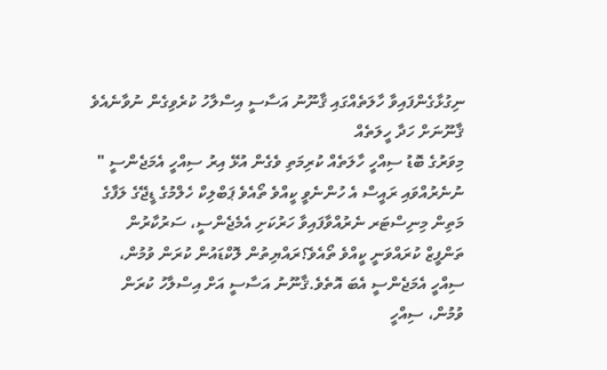ނިގުޅާގެންފައިވާ ހާލަތެއްގައި ޤާނޫނު އަސާސީ އިސްލާހު ކުރެވިގެން ނުވާނެއެވެ
ޤާނޫނަށް ހަދާ ހީލަތެއް
މިވަރުގެ ބޮޑު ސިއްހީ ހާލަތެއް ކުރިމަތި ވެގެން އުޅޭ އިރު ސިއްހީ އެމަޖެންސީ " ނުނެރުއްވައި ރައީސް އެ ހުންނެވީ ކީއްވެ ތޯއެވެ ޕަބްލިކް ހެލްމުގެ ޑީޖޭގެ ލަފާގެ މަތިން މިނިސްޓަރ ނެރުއްވާފައިވާ ހަރުކަށި އެމެޖެންސީ، ސަރުކާރުން ތަންފީޒް ކުރައްވަނީ ކީއްވެ ތޯއެވެ؟ރައްޔިތުން ލޮކްޑައުން ކުރަން ވުމުން، ސިއްހީ އެމަޖެންސީ އެބަ އޮތެވެ.ޤާނޫނު އަސާސީ އަށް އިސްލާހު ކުރަން ވުމުން، ސިއްހީ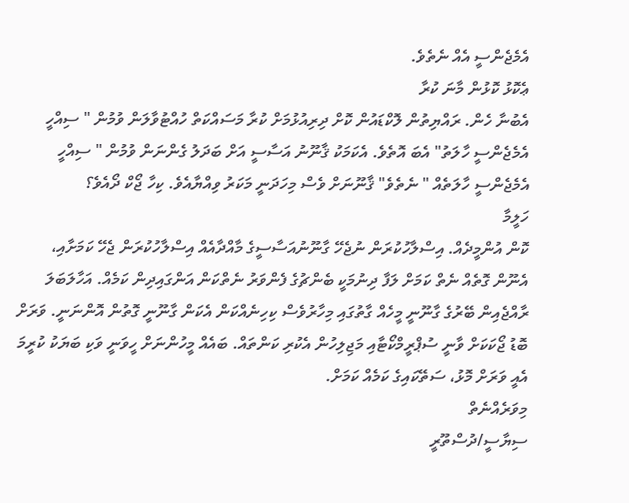އެމެޖެންސީ އެއް ނެތެވެ.
ޢެކޮޅު ކޮޅުން މާނަ ކުރާ
އެބުނާ ހެން. ރައްޔިތުން ލޮކްޑައުން ކޮށް ދިރިއުޅުމަށް ކުރާ މަސައްކަތް ހުއްޓުވާލަން ވުމުން " ސިއްހީ އެމެޖެންސީ ހާލަތު" އެބަ އޮތެވެ. އެކަމަކު ޤާނޫނު އަސާސީ އަށް ބަދަލު ގެންނަން ވުމުން " ސިއްހީ އެމެޖެންސީ ހާލަތެއް " ނެތެވެ" ޤާނޫނަށް ވެސް މިހަދަނީ މަކަރު ވިއްޔާއެވެ. ކިހާ ޖޯކް ދޯއެވެ؟
ހަލީމާ
ކޮން އުންމީދެއް. އިސްލާހުކުރަން ނުޖެހޭ ގާނޫނުއަސާސީގެ މާއްދާއެއް އިސްލާހުކުރަން ޖެހޭ ކަމަށާއި، އެނޫން ގޮތެއް ނެތް ކަމަށް ލަފާ ދިނުމަކީ ބެންޗުގެ ފެންވަރު ނެތްކަން އަންގައިދިން ކަމެއް. އަހާލަބަލަ ރާއްޖެއިން ބޭރުގެ ގާނޫނީ މީހެއް ގާތުގައި މިހާރުވެސް ކިހިނެއްކަން އެކަން ގާނޫނީ ގޮތުން އޮންނަނީ. ވަރަށް ބޮޑު ޖޯކަކަށް ވާނީ ސުޕްރީމްކޯޓާއި މަޖިލިހުން އެކުރި ކަންތައް. ބައެއް މީހުންނަށް ހީވަނީ ވަކި ބަޔަކު ކުރީމަ އެއީ ވަރަށް މޮޅު، ސަތޭކައިގެ ކަމެއް ކަމަށް.
މިވަރެއްނެތް
ސިޔާސީ/ދުސްތޫރީ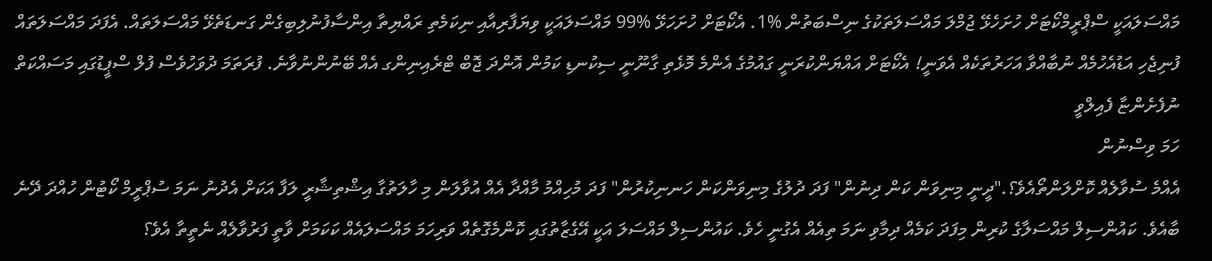މައްސަލައަކީ ސްޕްރީމްކޯޓަށް ހުށަހެޅޭ ޖުމްލަ މައްސަލަތަކުގެ ނިސްބަތުން %1. އެކޯޓަށް ހުށަހަޅޭ %99 މައްސަލައަކީ ވިޔަފާރިއާއި ނިކަމެތި ރައްޔިތާ އިންސާފުނުލިބިގެން ގަނޑަތެޅޭ މައްސަލަތައް. އެފަދަ މައްސަލަތައް ފުނިޖެހި އަޑުއެހުމެއް ނުބާއްވާ އަހަރުތަކެއް އެވަނީ! އެކޯޓަށް އައްޔަންކުރަނީ ގައުމުގެ އެންމެ މޮޅެތި ގާނޫނީ ސިކުނޑި ކަމުން އޮންދަ ޖޮބް ޓްރެއިނިންގ އެއް ބޭނުންނުވާނެ. ފުރަތަމަ ދުވަހުވެސް ފުލް ސްޕީޑުގައި މަސައްކަތް ނުފެށެންޏާ ފެއިލްވީ
ހަމަ ވިސްނުން
އެއްމެ ސުވާލެއް ކޮށްލަންތޯއެވެ؟."ދީނީ މިނިވަން ކަން ދިނުން" ފަދަ ދުލުގެ މިނިވަންކަން ހަނނިކުރުން" ފަދަ މުހިއްމު މާއްދާ އެއް އުވާލަން މި ހާލަތުގާ އިޝްތިޝާރީ ލަފާ އަކަށް އެދުނު ނަމަ ސުޕްރީމް ކޯޓުން ހުއްދަ ދޭނެ ބާއެވެ. ކައުންސިލް މައްސަލާގެ ކުރިން މިފަދަ ކަމެއް ދިމާވި ނަމަ ތިއެއް އެގުނީ ހެވެ. ކައުންސިލް މައްސަލަ އަކީ އޭގެޒާތުގައި ކޮންމެގޮތެއް ވަރިހަމަ މައްސަލައެއް ކަކަމަށް ވާތީ ފަރުވާލެއް ނެތީތާ އެވެ؟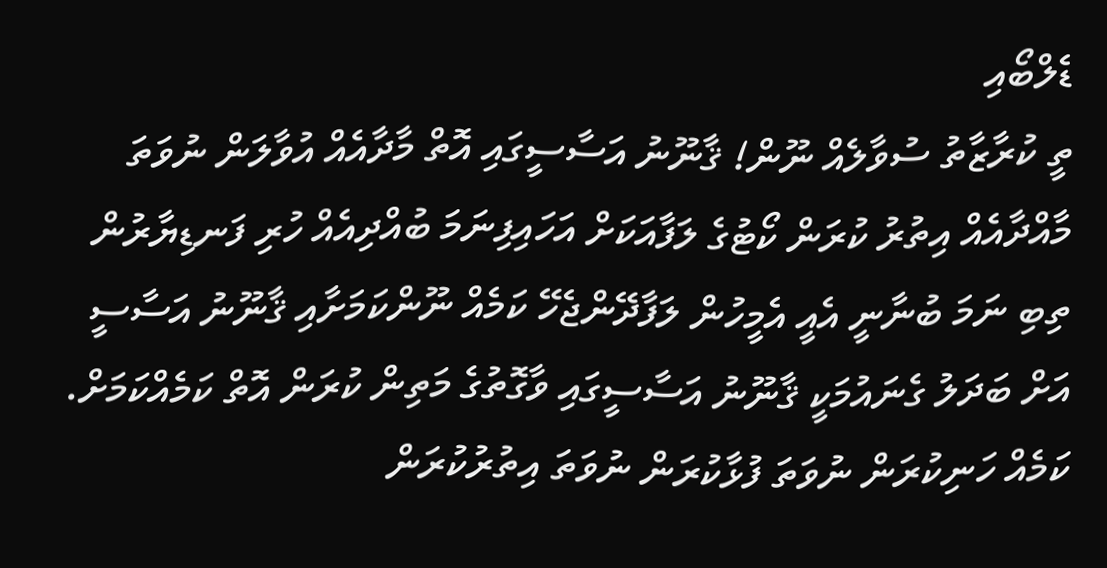ޑެލްބޯއި
ތީ ކުރާޒާތު ސުވާލެއް ނޫން! ޤާނޫނު އަސާސީގައި އޮތް މާދާއެއް އުވާލަން ނުވަތަ މާއްދާއެއް އިތުރު ކުރަން ކޯޓުގެ ލަފާއަކަށް އަހައިފިނަމަ ބުއްދިއެއް ހުރި ފަނޑިޔާރުން ތިބި ނަމަ ބުނާނީ އެއީ އެމީހުން ލަފާދޭންޖެހޭ ކަމެއް ނޫންކަމަށާއި ޤާނޫނު އަސާސީ އަށް ބަދަލު ގެނައުމަކީ ޤާނޫނު އަސާސީގައި ވާގޮތުގެ މަތިން ކުރަން އޮތް ކަމެއްކަމަށް. ކަމެއް ހަނިކުރަން ނުވަތަ ފުޅާކުރަން ނުވަތަ އިތުރުކުރަން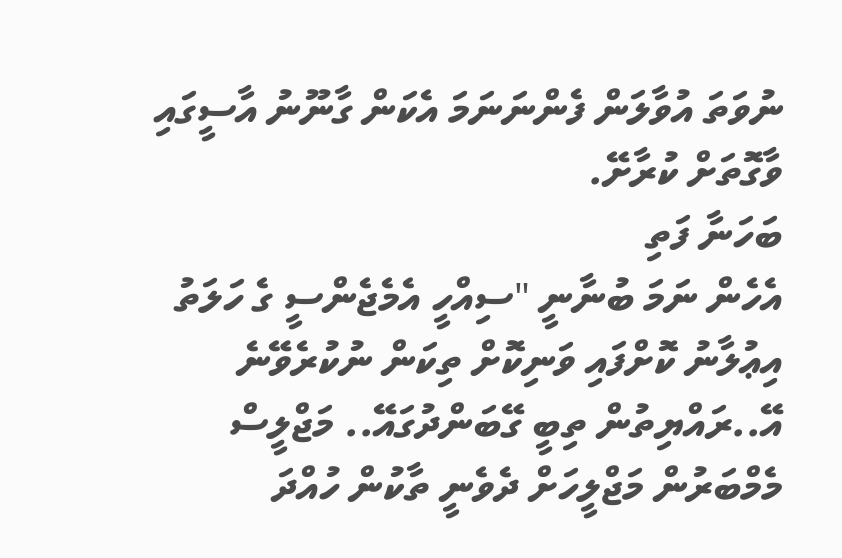ނުވަތަ އުވާލަން ފެންނަނަމަ އެކަން ގާނޫނު އާސީގައި ވާގޮތަށް ކުރާށޭ.
ބަހަނާ ފަތި
އެހެން ނަމަ ބުނާނީ "ސިއްހީ އެމެޖެންސީ ގެ ހަލަތު އިޢުލާނު ކޮށްފައި ވަނިކޮށް ތިކަން ނުކުރެވޭނެ އޭ..ރައްޔިތުން ތިބީ ގޭބަންދުގައޭ.. މަޖްލީސް މެމްބަރުން މަޖްލީހަށް ދެވެނީ ތާކުން ހުއްދަ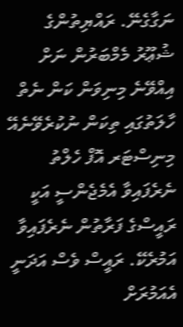ނަގާގެނޭ. ރައްޔިތުންގެ ޝުޢޫރު މެމްބަރުން ނަށް އިއްވޭނެ މިނިވަން ކަން ނެތް ހާލަތުގައި ތިކަން ނުކުރެވޭނެއޭ މިނިސްޓަރ އޮފް ހެލްތު ނެރެފައިވާ އެމެޖެންސީ އަކީ ރައީސްގެ ފަރާތުން ނެރެފައިވާ އަމުރެކޭ. ރައީސް ވެސް އަދަނީ އެއަމުރަށް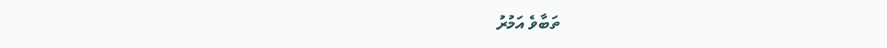ތަބާވެ އަމުރު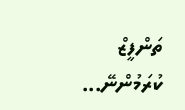ތަންފީޒް ކުރަމުންނޭ...